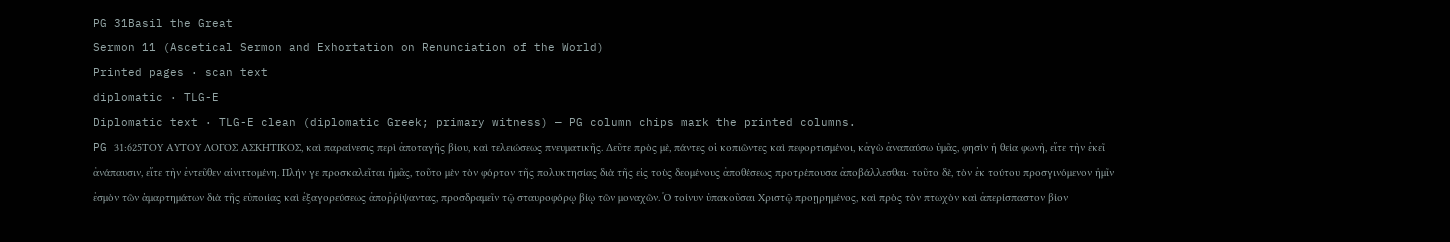PG 31Basil the Great
Sermon 11 (Ascetical Sermon and Exhortation on Renunciation of the World)
Printed pages · scan text
diplomatic · TLG-E
Diplomatic text · TLG-E clean (diplomatic Greek; primary witness) — PG column chips mark the printed columns.
PG 31:625ΤΟΥ ΑΥΤΟΥ ΛΟΓΟΣ ΑΣΚΗΤΙΚΟΣ, καὶ παραίνεσις περὶ ἀποταγῆς βίου, καὶ τελειώσεως πνευματικῆς. Δεῦτε πρὸς μὲ, πάντες οἱ κοπιῶντες καὶ πεφορτισμένοι, κἀγὼ ἀναπαύσω ὑμᾶς, φησὶν ἡ θεία φωνὴ, εἴτε τὴν ἐκεῖ ἀνάπαυσιν, εἴτε τὴν ἐντεῦθεν αἰνιττομένη. Πλήν γε προσκαλεῖται ἡμᾶς, τοῦτο μὲν τὸν φόρτον τῆς πολυκτησίας διὰ τῆς εἰς τοὺς δεομένους ἀποθέσεως προτρέπουσα ἀποβάλλεσθαι· τοῦτο δὲ, τὸν ἐκ τούτου προσγινόμενον ἡμῖν ἐσμὸν τῶν ἁμαρτημάτων διὰ τῆς εὐποιίας καὶ ἐξαγορεύσεως ἀποῤῥίψαντας, προσδραμεῖν τῷ σταυροφόρῳ βίῳ τῶν μοναχῶν. Ὁ τοίνυν ὑπακοῦσαι Χριστῷ προῃρημένος, καὶ πρὸς τὸν πτωχὸν καὶ ἀπερίσπαστον βίον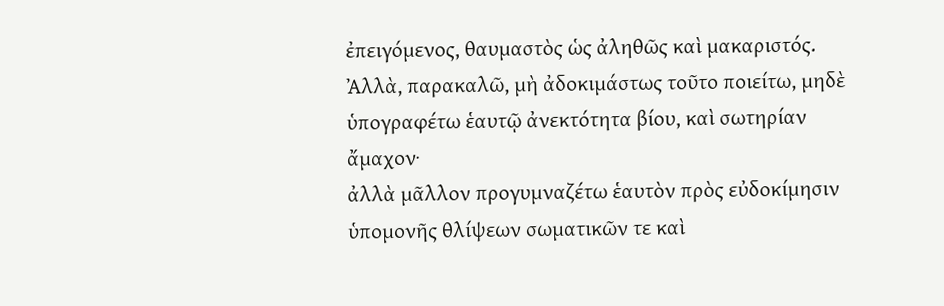ἐπειγόμενος, θαυμαστὸς ὡς ἀληθῶς καὶ μακαριστός. Ἀλλὰ, παρακαλῶ, μὴ ἀδοκιμάστως τοῦτο ποιείτω, μηδὲ ὑπογραφέτω ἑαυτῷ ἀνεκτότητα βίου, καὶ σωτηρίαν ἄμαχον·
ἀλλὰ μᾶλλον προγυμναζέτω ἑαυτὸν πρὸς εὐδοκίμησιν ὑπομονῆς θλίψεων σωματικῶν τε καὶ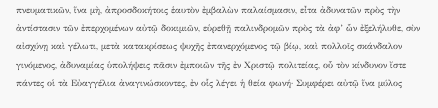πνευματικῶν, ἵνα μὴ, ἀπροσδοκήτοις ἑαυτὸν ἐμβαλὼν παλαίσμασιν, εἶτα ἀδυνατῶν πρὸς τὴν ἀντίστασιν τῶν ἐπερχομένων αὐτῷ δοκιμιῶν, εὑρεθῇ παλινδρομῶν πρὸς τὰ ἀφ’ ὧν ἐξελήλυθε, σὺν αἰσχύνῃ καὶ γέλωτι, μετὰ κατακρίσεως ψυχῆς ἐπανερχόμενος τῷ βίῳ, καὶ πολλοῖς σκάνδαλον γινόμενος, ἀδυναμίας ὑπολήψεις πᾶσιν ἐμποιῶν τῆς ἐν Χριστῷ πολιτείας, οὗ τὸν κίνδυνον ἴστε πάντες οἱ τὰ Εὐαγγέλια ἀναγινώσκοντες, ἐν οἷς λέγει ἡ θεία φωνή· Συμφέρει αὐτῷ ἵνα μύλος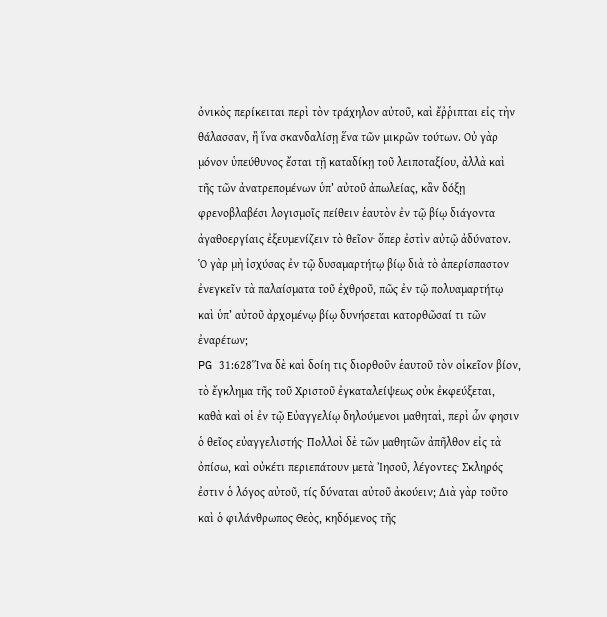ὀνικὸς περίκειται περὶ τὸν τράχηλον αὐτοῦ, καὶ ἔῤῥιπται εἰς τὴν θάλασσαν, ἢ ἵνα σκανδαλίσῃ ἕνα τῶν μικρῶν τούτων. Οὐ γὰρ μόνον ὑπεύθυνος ἔσται τῇ καταδίκῃ τοῦ λειποταξίου, ἀλλὰ καὶ τῆς τῶν ἀνατρεπομένων ὑπ’ αὐτοῦ ἀπωλείας, κἂν δόξῃ φρενοβλαβέσι λογισμοῖς πείθειν ἑαυτὸν ἐν τῷ βίῳ διάγοντα ἀγαθοεργίαις ἐξευμενίζειν τὸ θεῖον· ὅπερ ἐστὶν αὐτῷ ἀδύνατον. Ὁ γὰρ μὴ ἰσχύσας ἐν τῷ δυσαμαρτήτῳ βίῳ διὰ τὸ ἀπερίσπαστον ἐνεγκεῖν τὰ παλαίσματα τοῦ ἐχθροῦ, πῶς ἐν τῷ πολυαμαρτήτῳ καὶ ὑπ’ αὐτοῦ ἀρχομένῳ βίῳ δυνήσεται κατορθῶσαί τι τῶν ἐναρέτων;
PG 31:628Ἵνα δὲ καὶ δοίη τις διορθοῦν ἑαυτοῦ τὸν οἰκεῖον βίον, τὸ ἔγκλημα τῆς τοῦ Χριστοῦ ἐγκαταλείψεως οὐκ ἐκφεύξεται, καθὰ καὶ οἱ ἐν τῷ Εὐαγγελίῳ δηλούμενοι μαθηταὶ, περὶ ὧν φησιν ὁ θεῖος εὐαγγελιστής· Πολλοὶ δὲ τῶν μαθητῶν ἀπῆλθον εἰς τὰ ὀπίσω, καὶ οὐκέτι περιεπάτουν μετὰ Ἰησοῦ, λέγοντες· Σκληρός ἐστιν ὁ λόγος αὐτοῦ, τίς δύναται αὐτοῦ ἀκούειν; Διὰ γὰρ τοῦτο καὶ ὁ φιλάνθρωπος Θεὸς, κηδόμενος τῆς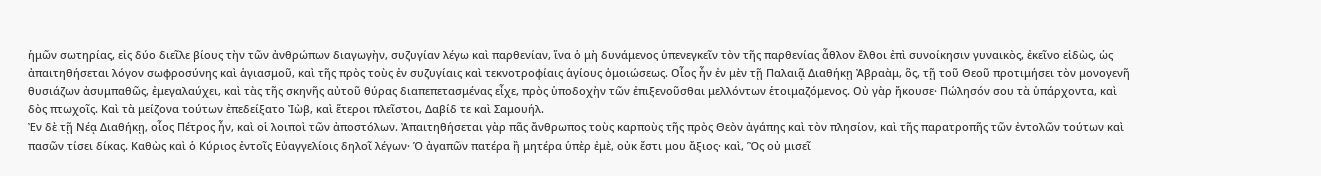ἡμῶν σωτηρίας, εἰς δύο διεῖλε βίους τὴν τῶν ἀνθρώπων διαγωγὴν, συζυγίαν λέγω καὶ παρθενίαν, ἵνα ὁ μὴ δυνάμενος ὑπενεγκεῖν τὸν τῆς παρθενίας ἆθλον ἔλθοι ἐπὶ συνοίκησιν γυναικὸς, ἐκεῖνο εἰδὼς, ὡς ἀπαιτηθήσεται λόγον σωφροσύνης καὶ ἁγιασμοῦ, καὶ τῆς πρὸς τοὺς ἐν συζυγίαις καὶ τεκνοτροφίαις ἁγίους ὁμοιώσεως. Οἷος ἦν ἐν μὲν τῇ Παλαιᾷ Διαθήκῃ Ἀβραὰμ, ὃς, τῇ τοῦ Θεοῦ προτιμήσει τὸν μονογενῆ θυσιάζων ἀσυμπαθῶς, ἐμεγαλαύχει, καὶ τὰς τῆς σκηνῆς αὐτοῦ θύρας διαπεπετασμένας εἶχε, πρὸς ὑποδοχὴν τῶν ἐπιξενοῦσθαι μελλόντων ἑτοιμαζόμενος. Οὐ γὰρ ἤκουσε· Πώλησόν σου τὰ ὑπάρχοντα, καὶ δὸς πτωχοῖς. Καὶ τὰ μείζονα τούτων ἐπεδείξατο Ἰὼβ, καὶ ἕτεροι πλεῖστοι, Δαβίδ τε καὶ Σαμουήλ.
Ἐν δὲ τῇ Νέᾳ Διαθήκῃ, οἷος Πέτρος ἦν, καὶ οἱ λοιποὶ τῶν ἀποστόλων. Ἀπαιτηθήσεται γὰρ πᾶς ἄνθρωπος τοὺς καρποὺς τῆς πρὸς Θεὸν ἀγάπης καὶ τὸν πλησίον, καὶ τῆς παρατροπῆς τῶν ἐντολῶν τούτων καὶ πασῶν τίσει δίκας. Καθὼς καὶ ὁ Κύριος ἐντοῖς Εὐαγγελίοις δηλοῖ λέγων· Ὁ ἀγαπῶν πατέρα ἢ μητέρα ὑπὲρ ἐμὲ, οὐκ ἔστι μου ἄξιος· καὶ, Ὃς οὐ μισεῖ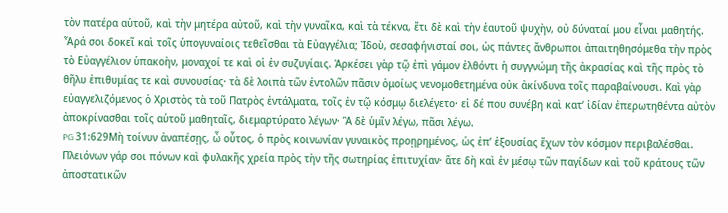τὸν πατέρα αὑτοῦ, καὶ τὴν μητέρα αὐτοῦ, καὶ τὴν γυναῖκα, καὶ τὰ τέκνα, ἔτι δὲ καὶ τὴν ἑαυτοῦ ψυχὴν, οὐ δύναταί μου εἶναι μαθητής. Ἆρά σοι δοκεῖ καὶ τοῖς ὑπογυναίοις τεθεῖσθαι τὰ Εὐαγγέλια; Ἰδοὺ, σεσαφήνισταί σοι, ὡς πάντες ἄνθρωποι ἀπαιτηθησόμεθα τὴν πρὸς τὸ Εὐαγγέλιον ὑπακοὴν, μοναχοί τε καὶ οἱ ἐν συζυγίαις. Ἀρκέσει γὰρ τῷ ἐπὶ γάμον ἐλθόντι ἡ συγγνώμη τῆς ἀκρασίας καὶ τῆς πρὸς τὸ θῆλυ ἐπιθυμίας τε καὶ συνουσίας· τὰ δὲ λοιπὰ τῶν ἐντολῶν πᾶσιν ὁμοίως νενομοθετημένα οὐκ ἀκίνδυνα τοῖς παραβαίνουσι. Καὶ γὰρ εὐαγγελιζόμενος ὁ Χριστὸς τὰ τοῦ Πατρὸς ἐντάλματα, τοῖς ἐν τῷ κόσμῳ διελέγετο· εἰ δέ που συνέβη καὶ κατ’ ἰδίαν ἐπερωτηθέντα αὐτὸν ἀποκρίνασθαι τοῖς αὑτοῦ μαθηταῖς, διεμαρτύρατο λέγων· Ἃ δὲ ὑμῖν λέγω, πᾶσι λέγω.
PG 31:629Μὴ τοίνυν ἀναπέσῃς, ὦ οὗτος, ὁ πρὸς κοινωνίαν γυναικὸς προῃρημένος, ὡς ἐπ’ ἐξουσίας ἔχων τὸν κόσμον περιβαλέσθαι. Πλειόνων γάρ σοι πόνων καὶ φυλακῆς χρεία πρὸς τὴν τῆς σωτηρίας ἐπιτυχίαν· ἅτε δὴ καὶ ἐν μέσῳ τῶν παγίδων καὶ τοῦ κράτους τῶν ἀποστατικῶν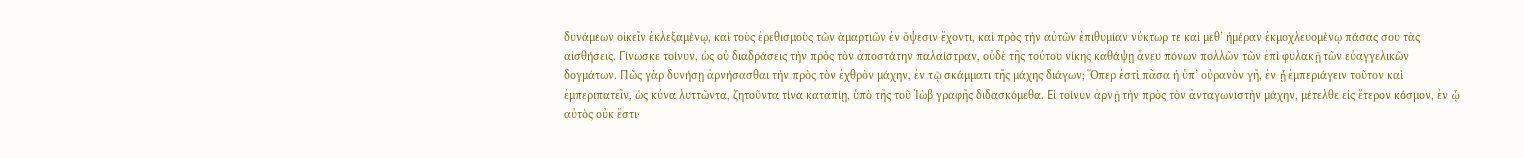δυνάμεων οἰκεῖν ἐκλεξαμένῳ, καὶ τοὺς ἐρεθισμοὺς τῶν ἁμαρτιῶν ἐν ὄψεσιν ἔχοντι, καὶ πρὸς τὴν αὐτῶν ἐπιθυμίαν νύκτωρ τε καὶ μεθ’ ἡμέραν ἐκμοχλευομένῳ πάσας σου τὰς αἰσθήσεις. Γίνωσκε τοίνυν, ὡς οὐ διαδράσεις τὴν πρὸς τὸν ἀποστάτην παλαίστραν, οὐδὲ τῆς τούτου νίκης καθάψῃ ἄνευ πόνων πολλῶν τῶν ἐπὶ φυλακῇ τῶν εὐαγγελικῶν δογμάτων. Πῶς γὰρ δυνήσῃ ἀρνήσασθαι τὴν πρὸς τὸν ἐχθρὸν μάχην, ἐν τῷ σκάμματι τῆς μάχης διάγων; Ὅπερ ἐστὶ πᾶσα ἡ ὑπ’ οὐρανὸν γῆ, ἐν ᾗ ἐμπεριάγειν τοῦτον καὶ ἐμπεριπατεῖν, ὡς κύνα λυττῶντα, ζητοῦντα τίνα καταπίῃ, ὑπὸ τῆς τοῦ Ἰὼβ γραφῆς διδασκόμεθα. Εἰ τοίνυν ἀρνῇ τὴν πρὸς τὸν ἀνταγωνιστὴν μάχην, μέτελθε εἰς ἕτερον κόσμον, ἐν ᾧ αὐτὸς οὐκ ἔστι·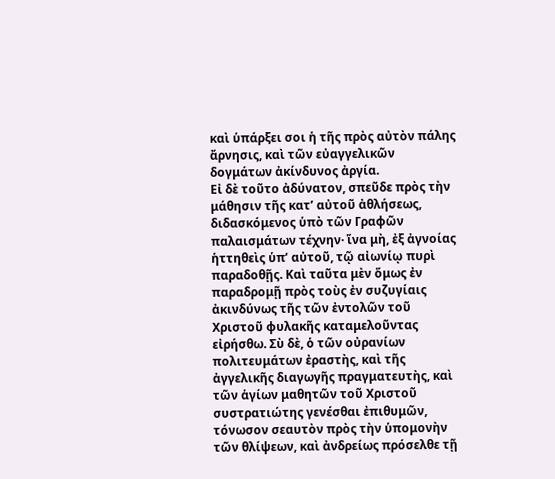καὶ ὑπάρξει σοι ἡ τῆς πρὸς αὐτὸν πάλης ἄρνησις, καὶ τῶν εὐαγγελικῶν δογμάτων ἀκίνδυνος ἀργία.
Εἰ δὲ τοῦτο ἀδύνατον, σπεῦδε πρὸς τὴν μάθησιν τῆς κατ’ αὐτοῦ ἀθλήσεως, διδασκόμενος ὑπὸ τῶν Γραφῶν παλαισμάτων τέχνην· ἵνα μὴ, ἐξ ἀγνοίας ἡττηθεὶς ὑπ’ αὐτοῦ, τῷ αἰωνίῳ πυρὶ παραδοθῇς. Καὶ ταῦτα μὲν ὅμως ἐν παραδρομῇ πρὸς τοὺς ἐν συζυγίαις ἀκινδύνως τῆς τῶν ἐντολῶν τοῦ Χριστοῦ φυλακῆς καταμελοῦντας εἰρήσθω. Σὺ δὲ, ὁ τῶν οὐρανίων πολιτευμάτων ἐραστὴς, καὶ τῆς ἀγγελικῆς διαγωγῆς πραγματευτὴς, καὶ τῶν ἁγίων μαθητῶν τοῦ Χριστοῦ συστρατιώτης γενέσθαι ἐπιθυμῶν, τόνωσον σεαυτὸν πρὸς τὴν ὑπομονὴν τῶν θλίψεων, καὶ ἀνδρείως πρόσελθε τῇ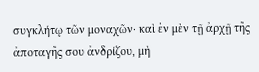συγκλήτῳ τῶν μοναχῶν· καὶ ἐν μὲν τῇ ἀρχῇ τῆς ἀποταγῆς σου ἀνδρίζου, μὴ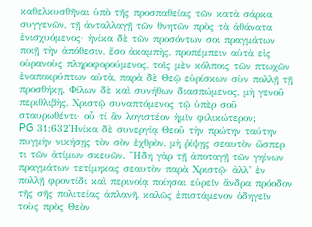καθελκυσθῆναι ὑπὸ τῆς προσπαθείας τῶν κατὰ σάρκα συγγενῶν, τῇ ἀνταλλαγῇ τῶν θνητῶν πρὸς τὰ ἀθάνατα ἐνισχυόμενος· ἡνίκα δὲ τῶν προσόντων σοι πραγμάτων ποιῇ τὴν ἀπόθεσιν, ἔσο ἀκαμπὴς, προπέμπειν αὐτὰ εἰς οὐρανοὺς πληροφορούμενος, τοῖς μὲν κόλποις τῶν πτωχῶν ἐναποκρύπτων αὐτὰ, παρὰ δὲ Θεῷ εὑρίσκων σὺν πολλῇ τῇ προσθήκῃ. Φίλων δὲ καὶ συνήθων διασπώμενος, μὴ γενοῦ περιθλιβὴς, Χριστῷ συναπτόμενος τῷ ὑπὲρ σοῦ σταυρωθέντι· οὗ τί ἂν λογιστέον ἡμῖν φιλικώτερον;
PG 31:632Ἡνίκα δὲ συνεργίᾳ Θεοῦ τὴν πρώτην ταύτην πυγμὴν νικήσῃς τὸν σὸν ἐχθρὸν, μὴ ῥίψῃς σεαυτὸν ὥσπερ τι τῶν ἀτίμων σκευῶν. Ἤδη γὰρ τῇ ἀποταγῇ τῶν γηίνων πραγμάτων τετίμηκας σεαυτὸν παρὰ Χριστῷ· ἀλλ’ ἐν πολλῇ φροντίδι καὶ περινοίᾳ ποίησαι εὑρεῖν ἄνδρα πρόοδον τῆς σῆς πολιτείας ἀπλανῆ, καλῶς ἐπιστάμενον ὁδηγεῖν τοὺς πρὸς Θεὸν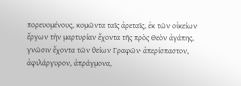πορευομένους, κομῶντα ταῖς ἀρεταῖς, ἐκ τῶν οἰκείων ἔργων τὴν μαρτυρίαν ἔχοντα τῆς πρὸς Θεὸν ἀγάπης, γνῶσιν ἔχοντα τῶν θείων Γραφῶν· ἀπερίσπαστον, ἀφιλάργυρον, ἀπράγμονα,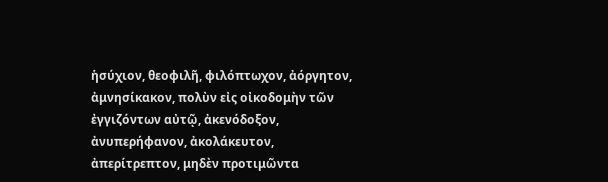ἡσύχιον, θεοφιλῆ, φιλόπτωχον, ἀόργητον, ἀμνησίκακον, πολὺν εἰς οἰκοδομὴν τῶν ἐγγιζόντων αὐτῷ, ἀκενόδοξον, ἀνυπερήφανον, ἀκολάκευτον, ἀπερίτρεπτον, μηδὲν προτιμῶντα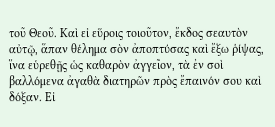τοῦ Θεοῦ. Καὶ εἰ εὕροις τοιοῦτον, ἔκδος σεαυτὸν αὐτῷ, ἅπαν θέλημα σὸν ἀποπτύσας καὶ ἔξω ῥίψας, ἵνα εὑρεθῇς ὡς καθαρὸν ἀγγεῖον, τὰ ἐν σοὶ βαλλόμενα ἀγαθὰ διατηρῶν πρὸς ἔπαινόν σου καὶ δόξαν. Εἰ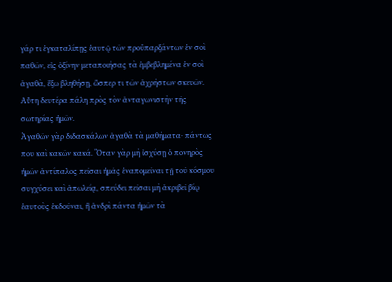γάρ τι ἐγκαταλίπῃς ἑαυτῷ τῶν προϋπαρξάντων ἐν σοὶ παθῶν, εἰς ὀξίνην μεταποιήσας τὰ ἐμβεβλημένα ἐν σοὶ ἀγαθὰ, ἔξω βληθήσῃ, ὥσπερ τι τῶν ἀχρήστων σκευῶν. Αὕτη δευτέρα πάλη πρὸς τὸν ἀνταγωνιστὴν τῆς σωτηρίας ἡμῶν.
Ἀγαθῶν γὰρ διδασκάλων ἀγαθὰ τὰ μαθήματα· πάντως που καὶ κακῶν κακά. Ὅταν γὰρ μὴ ἰσχύσῃ ὁ πονηρὸς ἡμῶν ἀντίπαλος πεῖσαι ἡμᾶς ἐναπομεῖναι τῇ τοῦ κόσμου συγχύσει καὶ ἀπωλείᾳ, σπεύδει πεῖσαι μὴ ἀκριβεῖ βίῳ ἑαυτοὺς ἐκδοῦναι, ἢ ἀνδρὶ πάντα ἡμῶν τὰ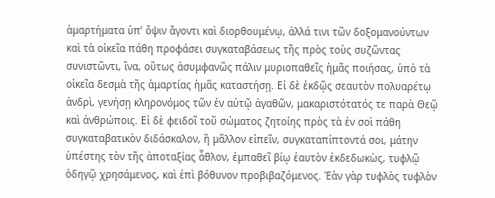ἁμαρτήματα ὑπ’ ὄψιν ἄγοντι καὶ διορθουμένῳ, ἀλλά τινι τῶν δοξομανούντων καὶ τὰ οἰκεῖα πάθη προφάσει συγκαταβάσεως τῆς πρὸς τοὺς συζῶντας συνιστῶντι, ἵνα, οὕτως ἀσυμφανῶς πάλιν μυριοπαθεῖς ἡμᾶς ποιήσας, ὑπὸ τὰ οἰκεῖα δεσμὰ τῆς ἁμαρτίας ἡμᾶς καταστήσῃ. Εἰ δὲ ἐκδῷς σεαυτὸν πολυαρέτῳ ἀνδρὶ, γενήσῃ κληρονόμος τῶν ἐν αὐτῷ ἀγαθῶν, μακαριστότατός τε παρὰ Θεῷ καὶ ἀνθρώποις. Εἰ δὲ φειδοῖ τοῦ σώματος ζητοίης πρὸς τὰ ἐν σοὶ πάθη συγκαταβατικὸν διδάσκαλον, ἢ μᾶλλον εἰπεῖν, συγκαταπίπτοντά σοι, μάτην ὑπέστης τὸν τῆς ἀποταξίας ἆθλον, ἐμπαθεῖ βίῳ ἑαυτὸν ἐκδεδωκὼς, τυφλῷ ὁδηγῷ χρησάμενος, καὶ ἐπὶ βόθυνον προβιβαζόμενος. Ἐὰν γὰρ τυφλὸς τυφλὸν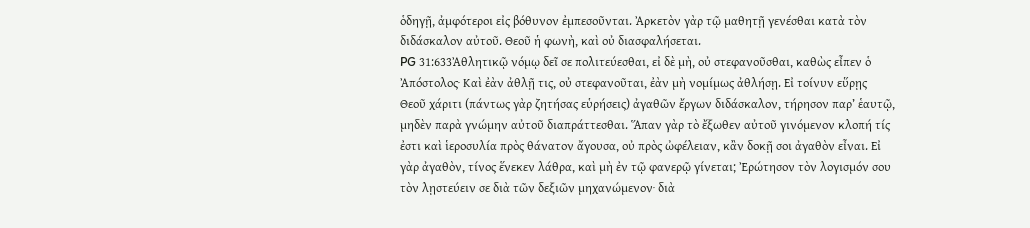ὁδηγῇ, ἀμφότεροι εἰς βόθυνον ἐμπεσοῦνται. Ἀρκετὸν γὰρ τῷ μαθητῇ γενέσθαι κατὰ τὸν διδάσκαλον αὐτοῦ. Θεοῦ ἡ φωνὴ, καὶ οὐ διασφαλήσεται.
PG 31:633Ἀθλητικῷ νόμῳ δεῖ σε πολιτεύεσθαι, εἰ δὲ μὴ, οὐ στεφανοῦσθαι, καθὼς εἶπεν ὁ Ἀπόστολος· Καὶ ἐὰν ἀθλῇ τις, οὐ στεφανοῦται, ἐὰν μὴ νομίμως ἀθλήσῃ. Εἰ τοίνυν εὕρῃς Θεοῦ χάριτι (πάντως γὰρ ζητήσας εὑρήσεις) ἀγαθῶν ἔργων διδάσκαλον, τήρησον παρ’ ἑαυτῷ, μηδὲν παρὰ γνώμην αὐτοῦ διαπράττεσθαι. Ἅπαν γὰρ τὸ ἔξωθεν αὐτοῦ γινόμενον κλοπή τίς ἐστι καὶ ἱεροσυλία πρὸς θάνατον ἄγουσα, οὐ πρὸς ὠφέλειαν, κἂν δοκῇ σοι ἀγαθὸν εἶναι. Εἰ γὰρ ἀγαθὸν, τίνος ἕνεκεν λάθρα, καὶ μὴ ἐν τῷ φανερῷ γίνεται; Ἐρώτησον τὸν λογισμόν σου τὸν λῃστεύειν σε διὰ τῶν δεξιῶν μηχανώμενον· διὰ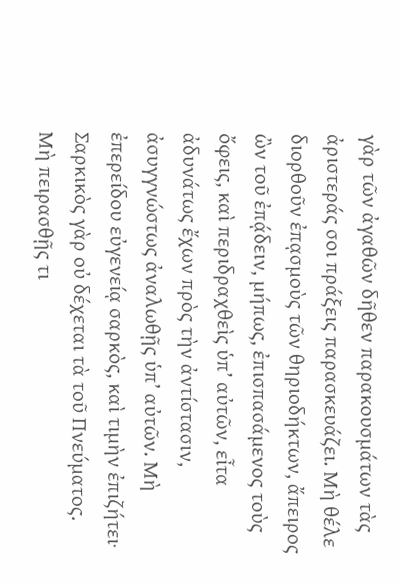γὰρ τῶν ἀγαθῶν δῆθεν παρακουσμάτων τὰς ἀριστεράς σοι πράξεις παρασκευάζει. Μὴ θέλε διορθοῦν ἐπᾳσμοὺς τῶν θηριοδήκτων, ἄπειρος ὢν τοῦ ἐπᾴδειν, μήπως, ἐπισπασάμενος τοὺς ὄφεις, καὶ περιδραχθεὶς ὑπ’ αὐτῶν, εἶτα ἀδυνάτως ἔχων πρὸς τὴν ἀντίστασιν, ἀσυγγνώστως ἀναλωθῇς ὑπ’ αὐτῶν. Μὴ ἐπερείδου εὐγενείᾳ σαρκὸς, καὶ τιμὴν ἐπιζήτει· Σαρκικὸς γὰρ οὐ δέχεται τὰ τοῦ Πνεύματος.
Μὴ πειρασθῇς τι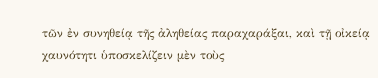τῶν ἐν συνηθείᾳ τῆς ἀληθείας παραχαράξαι, καὶ τῇ οἰκείᾳ χαυνότητι ὑποσκελίζειν μὲν τοὺς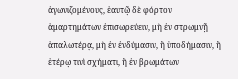ἀγωνιζομένους, ἑαυτῷ δὲ φόρτον ἁμαρτημάτων ἐπισωρεύειν, μὴ ἐν στρωμνῇ ἁπαλωτέρᾳ, μὴ ἐν ἐνδύμασιν, ἢ ὑποδήμασιν, ἢ ἑτέρῳ τινὶ σχήματι, ἢ ἐν βρωμάτων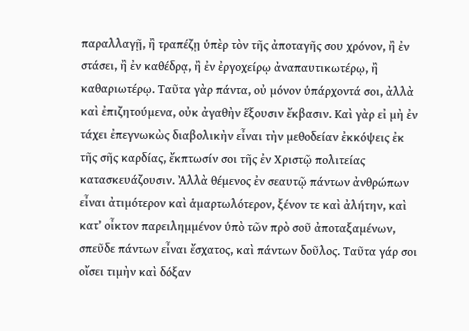παραλλαγῇ, ἢ τραπέζῃ ὑπὲρ τὸν τῆς ἀποταγῆς σου χρόνον, ἢ ἐν στάσει, ἢ ἐν καθέδρᾳ, ἢ ἐν ἐργοχείρῳ ἀναπαυτικωτέρῳ, ἢ καθαριωτέρῳ. Ταῦτα γὰρ πάντα, οὐ μόνον ὑπάρχοντά σοι, ἀλλὰ καὶ ἐπιζητούμενα, οὐκ ἀγαθὴν ἕξουσιν ἔκβασιν. Καὶ γὰρ εἰ μὴ ἐν τάχει ἐπεγνωκὼς διαβολικὴν εἶναι τὴν μεθοδείαν ἐκκόψεις ἐκ τῆς σῆς καρδίας, ἔκπτωσίν σοι τῆς ἐν Χριστῷ πολιτείας κατασκευάζουσιν. Ἀλλὰ θέμενος ἐν σεαυτῷ πάντων ἀνθρώπων εἶναι ἀτιμότερον καὶ ἁμαρτωλότερον, ξένον τε καὶ ἀλήτην, καὶ κατ’ οἶκτον παρειλημμένον ὑπὸ τῶν πρὸ σοῦ ἀποταξαμένων, σπεῦδε πάντων εἶναι ἔσχατος, καὶ πάντων δοῦλος. Ταῦτα γάρ σοι οἴσει τιμὴν καὶ δόξαν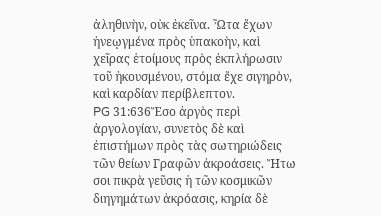ἀληθινὴν, οὐκ ἐκεῖνα. Ὦτα ἔχων ἠνεῳγμένα πρὸς ὑπακοὴν, καὶ χεῖρας ἑτοίμους πρὸς ἐκπλήρωσιν τοῦ ἠκουσμένου, στόμα ἔχε σιγηρὸν, καὶ καρδίαν περίβλεπτον.
PG 31:636Ἔσο ἀργὸς περὶ ἀργολογίαν, συνετὸς δὲ καὶ ἐπιστήμων πρὸς τὰς σωτηριώδεις τῶν θείων Γραφῶν ἀκροάσεις. Ἤτω σοι πικρὰ γεῦσις ἡ τῶν κοσμικῶν διηγημάτων ἀκρόασις, κηρία δὲ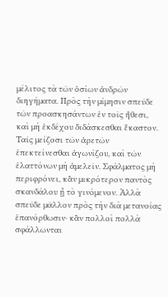μέλιτος τὰ τῶν ὁσίων ἀνδρῶν διηγήματα. Πρὸς τὴν μίμησιν σπεῦδε τῶν προασκησάντων ἐν τοῖς ἤθεσι, καὶ μὴ ἐκδέχου διδάσκεσθαι ἕκαστον. Ταῖς μείζοσι τῶν ἀρετῶν ἐπεκτείνεσθαι ἀγωνίζου, καὶ τῶν ἐλαττόνων μὴ ἀμελεῖν. Σφάλματος μὴ περιφρόνει, κἂν μικρότερον παντὸς σκανδάλου ᾖ τὸ γινόμενον. Ἀλλὰ σπεῦδε μᾶλλον πρὸς τὴν διὰ μετανοίας ἐπανόρθωσιν· κἂν πολλοὶ πολλὰ σφάλλωνται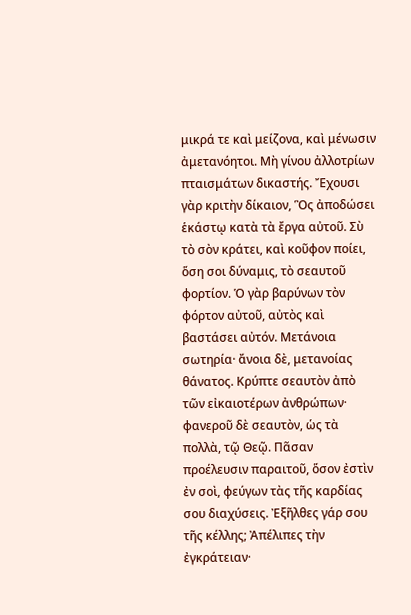μικρά τε καὶ μείζονα, καὶ μένωσιν ἀμετανόητοι. Μὴ γίνου ἀλλοτρίων πταισμάτων δικαστής. Ἔχουσι γὰρ κριτὴν δίκαιον, Ὃς ἀποδώσει ἑκάστῳ κατὰ τὰ ἔργα αὐτοῦ. Σὺ τὸ σὸν κράτει, καὶ κοῦφον ποίει, ὅση σοι δύναμις, τὸ σεαυτοῦ φορτίον. Ὁ γὰρ βαρύνων τὸν φόρτον αὐτοῦ, αὐτὸς καὶ βαστάσει αὐτόν. Μετάνοια σωτηρία· ἄνοια δὲ, μετανοίας θάνατος. Κρύπτε σεαυτὸν ἀπὸ τῶν εἰκαιοτέρων ἀνθρώπων· φανεροῦ δὲ σεαυτὸν, ὡς τὰ πολλὰ, τῷ Θεῷ. Πᾶσαν προέλευσιν παραιτοῦ, ὅσον ἐστὶν ἐν σοὶ, φεύγων τὰς τῆς καρδίας σου διαχύσεις. Ἐξῆλθες γάρ σου τῆς κέλλης; Ἀπέλιπες τὴν ἐγκράτειαν·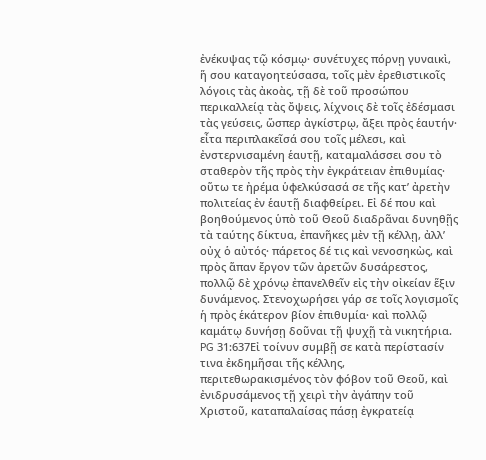ἐνέκυψας τῷ κόσμῳ· συνέτυχες πόρνῃ γυναικὶ, ἥ σου καταγοητεύσασα, τοῖς μὲν ἐρεθιστικοῖς λόγοις τὰς ἀκοὰς, τῇ δὲ τοῦ προσώπου περικαλλείᾳ τὰς ὄψεις, λίχνοις δὲ τοῖς ἐδέσμασι τὰς γεύσεις, ὥσπερ ἀγκίστρῳ, ἄξει πρὸς ἑαυτήν· εἶτα περιπλακεῖσά σου τοῖς μέλεσι, καὶ ἐνστερνισαμένη ἑαυτῇ, καταμαλάσσει σου τὸ σταθερὸν τῆς πρὸς τὴν ἐγκράτειαν ἐπιθυμίας· οὕτω τε ἠρέμα ὑφελκύσασά σε τῆς κατ’ ἀρετὴν πολιτείας ἐν ἑαυτῇ διαφθείρει. Εἰ δέ που καὶ βοηθούμενος ὑπὸ τοῦ Θεοῦ διαδρᾶναι δυνηθῇς τὰ ταύτης δίκτυα, ἐπανῆκες μὲν τῇ κέλλῃ, ἀλλ’ οὐχ ὁ αὐτός· πάρετος δέ τις καὶ νενοσηκὼς, καὶ πρὸς ἅπαν ἔργον τῶν ἀρετῶν δυσάρεστος, πολλῷ δὲ χρόνῳ ἐπανελθεῖν εἰς τὴν οἰκείαν ἕξιν δυνάμενος. Στενοχωρήσει γάρ σε τοῖς λογισμοῖς ἡ πρὸς ἑκάτερον βίον ἐπιθυμία· καὶ πολλῷ καμάτῳ δυνήσῃ δοῦναι τῇ ψυχῇ τὰ νικητήρια.
PG 31:637Εἰ τοίνυν συμβῇ σε κατὰ περίστασίν τινα ἐκδημῆσαι τῆς κέλλης, περιτεθωρακισμένος τὸν φόβον τοῦ Θεοῦ, καὶ ἐνιδρυσάμενος τῇ χειρὶ τὴν ἀγάπην τοῦ Χριστοῦ, καταπαλαίσας πάσῃ ἐγκρατείᾳ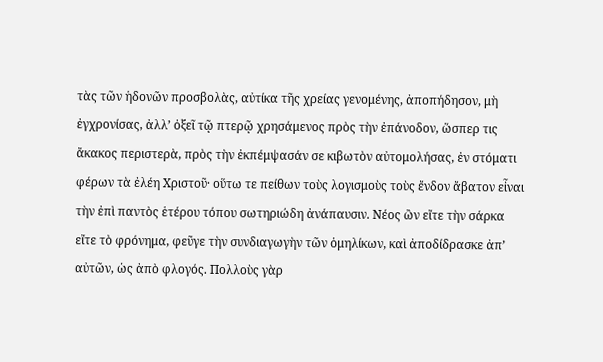τὰς τῶν ἡδονῶν προσβολὰς, αὐτίκα τῆς χρείας γενομένης, ἀποπήδησον, μὴ ἐγχρονίσας, ἀλλ’ ὀξεῖ τῷ πτερῷ χρησάμενος πρὸς τὴν ἐπάνοδον, ὥσπερ τις ἄκακος περιστερὰ, πρὸς τὴν ἐκπέμψασάν σε κιβωτὸν αὐτομολήσας, ἐν στόματι φέρων τὰ ἐλέη Χριστοῦ· οὕτω τε πείθων τοὺς λογισμοὺς τοὺς ἔνδον ἄβατον εἶναι τὴν ἐπὶ παντὸς ἑτέρου τόπου σωτηριώδη ἀνάπαυσιν. Νέος ὢν εἴτε τὴν σάρκα εἴτε τὸ φρόνημα, φεῦγε τὴν συνδιαγωγὴν τῶν ὁμηλίκων, καὶ ἀποδίδρασκε ἀπ’ αὐτῶν, ὡς ἀπὸ φλογός. Πολλοὺς γὰρ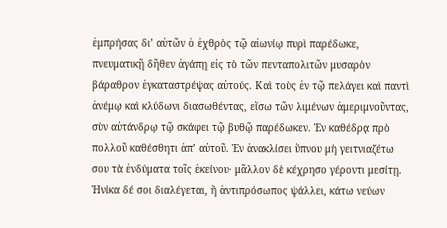ἐμπρήσας δι’ αὐτῶν ὁ ἐχθρὸς τῷ αἰωνίῳ πυρὶ παρέδωκε, πνευματικῇ δῆθεν ἀγάπῃ εἰς τὸ τῶν πενταπολιτῶν μυσαρὸν βάραθρον ἐγκαταστρέψας αὐτούς. Καὶ τοὺς ἐν τῷ πελάγει καὶ παντὶ ἀνέμῳ καὶ κλύδωνι διασωθέντας, εἴσω τῶν λιμένων ἀμεριμνοῦντας, σὺν αὐτάνδρῳ τῷ σκάφει τῷ βυθῷ παρέδωκεν. Ἐν καθέδρᾳ πρὸ πολλοῦ καθέσθητι ἀπ’ αὐτοῦ. Ἐν ἀνακλίσει ὕπνου μὴ γειτνιαζέτω σου τὰ ἐνδύματα τοῖς ἐκείνου· μᾶλλον δὲ κέχρησο γέροντι μεσίτῃ.
Ἡνίκα δέ σοι διαλέγεται, ἢ ἀντιπρόσωπος ψάλλει, κάτω νεύων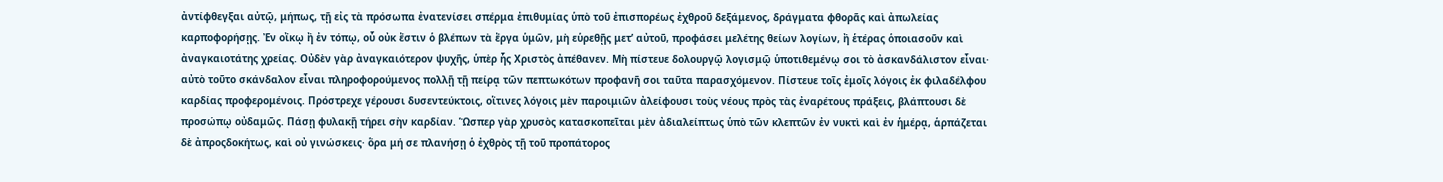ἀντίφθεγξαι αὐτῷ, μήπως, τῇ εἰς τὰ πρόσωπα ἐνατενίσει σπέρμα ἐπιθυμίας ὑπὸ τοῦ ἐπισπορέως ἐχθροῦ δεξάμενος, δράγματα φθορᾶς καὶ ἀπωλείας καρποφορήσῃς. Ἐν οἴκῳ ἢ ἐν τόπῳ, οὗ οὐκ ἔστιν ὁ βλέπων τὰ ἔργα ὑμῶν, μὴ εὑρεθῇς μετ’ αὐτοῦ, προφάσει μελέτης θείων λογίων, ἢ ἑτέρας ὁποιασοῦν καὶ ἀναγκαιοτάτης χρείας. Οὐδὲν γὰρ ἀναγκαιότερον ψυχῆς, ὑπὲρ ἧς Χριστὸς ἀπέθανεν. Μὴ πίστευε δολουργῷ λογισμῷ ὑποτιθεμένῳ σοι τὸ ἀσκανδάλιστον εἶναι· αὐτὸ τοῦτο σκάνδαλον εἶναι πληροφορούμενος πολλῇ τῇ πείρᾳ τῶν πεπτωκότων προφανῆ σοι ταῦτα παρασχόμενον. Πίστευε τοῖς ἐμοῖς λόγοις ἐκ φιλαδέλφου καρδίας προφερομένοις. Πρόστρεχε γέρουσι δυσεντεύκτοις, οἵτινες λόγοις μὲν παροιμιῶν ἀλείφουσι τοὺς νέους πρὸς τὰς ἐναρέτους πράξεις, βλάπτουσι δὲ προσώπῳ οὐδαμῶς. Πάσῃ φυλακῇ τήρει σὴν καρδίαν. Ὥσπερ γὰρ χρυσὸς κατασκοπεῖται μὲν ἀδιαλείπτως ὑπὸ τῶν κλεπτῶν ἐν νυκτὶ καὶ ἐν ἡμέρᾳ, ἁρπάζεται δὲ ἀπροςδοκήτως, καὶ οὐ γινώσκεις· ὅρα μή σε πλανήσῃ ὁ ἐχθρὸς τῇ τοῦ προπάτορος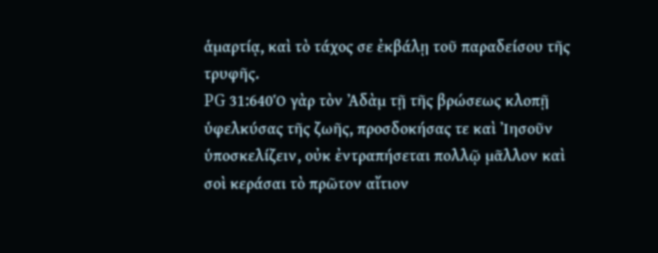ἁμαρτίᾳ, καὶ τὸ τάχος σε ἐκβάλῃ τοῦ παραδείσου τῆς τρυφῆς.
PG 31:640Ὁ γὰρ τὸν Ἀδὰμ τῇ τῆς βρώσεως κλοπῇ ὑφελκύσας τῆς ζωῆς, προσδοκήσας τε καὶ Ἰησοῦν ὑποσκελίζειν, οὐκ ἐντραπήσεται πολλῷ μᾶλλον καὶ σοὶ κεράσαι τὸ πρῶτον αἴτιον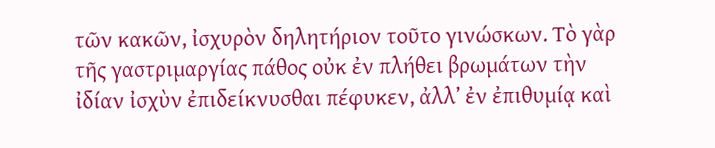τῶν κακῶν, ἰσχυρὸν δηλητήριον τοῦτο γινώσκων. Τὸ γὰρ τῆς γαστριμαργίας πάθος οὐκ ἐν πλήθει βρωμάτων τὴν ἰδίαν ἰσχὺν ἐπιδείκνυσθαι πέφυκεν, ἀλλ’ ἐν ἐπιθυμίᾳ καὶ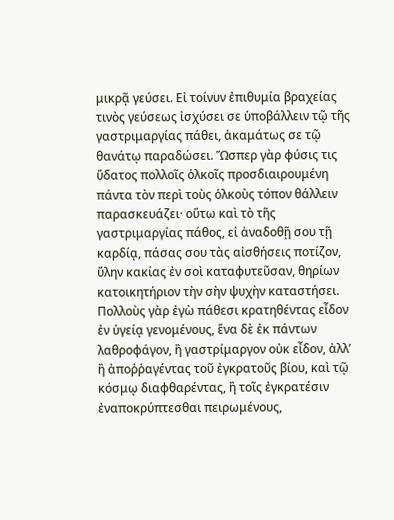μικρᾷ γεύσει. Εἰ τοίνυν ἐπιθυμία βραχείας τινὸς γεύσεως ἰσχύσει σε ὑποβάλλειν τῷ τῆς γαστριμαργίας πάθει, ἀκαμάτως σε τῷ θανάτῳ παραδώσει. Ὥσπερ γὰρ φύσις τις ὕδατος πολλοῖς ὁλκοῖς προσδιαιρουμένη πάντα τὸν περὶ τοὺς ὁλκοὺς τόπον θάλλειν παρασκευάζει· οὕτω καὶ τὸ τῆς γαστριμαργίας πάθος, εἰ ἀναδοθῇ σου τῇ καρδίᾳ, πάσας σου τὰς αἰσθήσεις ποτίζον, ὕλην κακίας ἐν σοὶ καταφυτεῦσαν, θηρίων κατοικητήριον τὴν σὴν ψυχὴν καταστήσει. Πολλοὺς γὰρ ἐγὼ πάθεσι κρατηθέντας εἶδον ἐν ὑγείᾳ γενομένους, ἕνα δὲ ἐκ πάντων λαθροφάγον, ἢ γαστρίμαργον οὐκ εἶδον, ἀλλ’ ἢ ἀποῤῥαγέντας τοῦ ἐγκρατοῦς βίου, καὶ τῷ κόσμῳ διαφθαρέντας, ἢ τοῖς ἐγκρατέσιν ἐναποκρύπτεσθαι πειρωμένους,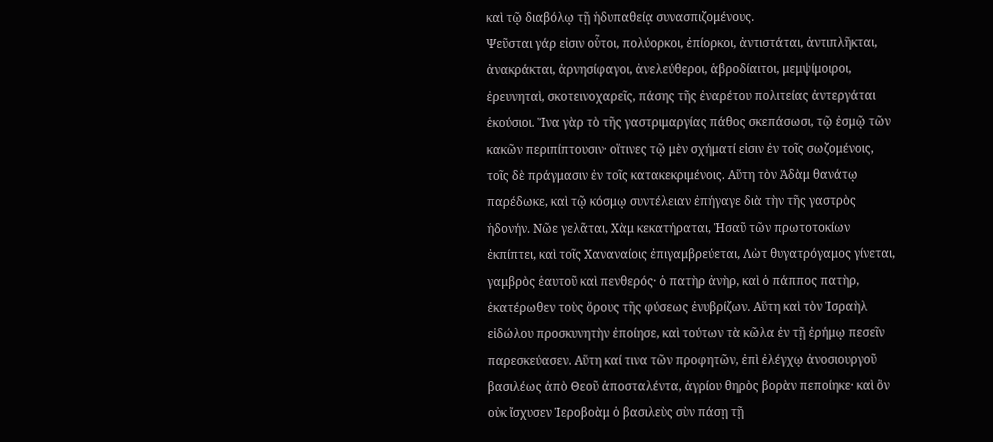καὶ τῷ διαβόλῳ τῇ ἡδυπαθείᾳ συνασπιζομένους.
Ψεῦσται γάρ εἰσιν οὗτοι, πολύορκοι, ἐπίορκοι, ἀντιστάται, ἀντιπλῆκται, ἀνακράκται, ἀρνησίφαγοι, ἀνελεύθεροι, ἁβροδίαιτοι, μεμψίμοιροι, ἐρευνηταὶ, σκοτεινοχαρεῖς, πάσης τῆς ἐναρέτου πολιτείας ἀντεργάται ἑκούσιοι. Ἵνα γὰρ τὸ τῆς γαστριμαργίας πάθος σκεπάσωσι, τῷ ἐσμῷ τῶν κακῶν περιπίπτουσιν· οἵτινες τῷ μὲν σχήματί εἰσιν ἐν τοῖς σωζομένοις, τοῖς δὲ πράγμασιν ἐν τοῖς κατακεκριμένοις. Αὕτη τὸν Ἀδὰμ θανάτῳ παρέδωκε, καὶ τῷ κόσμῳ συντέλειαν ἐπήγαγε διὰ τὴν τῆς γαστρὸς ἡδονήν. Νῶε γελᾶται, Χὰμ κεκατήραται, Ἡσαῦ τῶν πρωτοτοκίων ἐκπίπτει, καὶ τοῖς Χαναναίοις ἐπιγαμβρεύεται, Λὼτ θυγατρόγαμος γίνεται, γαμβρὸς ἑαυτοῦ καὶ πενθερός· ὁ πατὴρ ἀνὴρ, καὶ ὁ πάππος πατὴρ, ἑκατέρωθεν τοὺς ὅρους τῆς φύσεως ἐνυβρίζων. Αὕτη καὶ τὸν Ἰσραὴλ εἰδώλου προσκυνητὴν ἐποίησε, καὶ τούτων τὰ κῶλα ἐν τῇ ἐρήμῳ πεσεῖν παρεσκεύασεν. Αὕτη καί τινα τῶν προφητῶν, ἐπὶ ἐλέγχῳ ἀνοσιουργοῦ βασιλέως ἀπὸ Θεοῦ ἀποσταλέντα, ἀγρίου θηρὸς βορὰν πεποίηκε· καὶ ὃν οὐκ ἴσχυσεν Ἱεροβοὰμ ὁ βασιλεὺς σὺν πάσῃ τῇ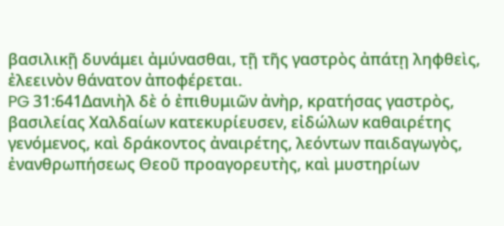βασιλικῇ δυνάμει ἀμύνασθαι, τῇ τῆς γαστρὸς ἀπάτῃ ληφθεὶς, ἐλεεινὸν θάνατον ἀποφέρεται.
PG 31:641Δανιὴλ δὲ ὁ ἐπιθυμιῶν ἀνὴρ, κρατήσας γαστρὸς, βασιλείας Χαλδαίων κατεκυρίευσεν, εἰδώλων καθαιρέτης γενόμενος, καὶ δράκοντος ἀναιρέτης, λεόντων παιδαγωγὸς, ἐνανθρωπήσεως Θεοῦ προαγορευτὴς, καὶ μυστηρίων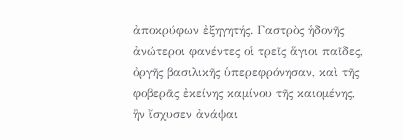ἀποκρύφων ἐξηγητής. Γαστρὸς ἡδονῆς ἀνώτεροι φανέντες οἱ τρεῖς ἅγιοι παῖδες, ὀργῆς βασιλικῆς ὑπερεφρόνησαν, καὶ τῆς φοβερᾶς ἐκείνης καμίνου τῆς καιομένης, ἣν ἴσχυσεν ἀνάψαι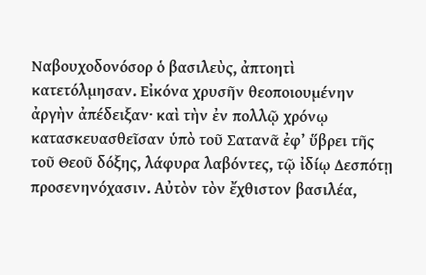Ναβουχοδονόσορ ὁ βασιλεὺς, ἀπτοητὶ κατετόλμησαν. Εἰκόνα χρυσῆν θεοποιουμένην ἀργὴν ἀπέδειξαν· καὶ τὴν ἐν πολλῷ χρόνῳ κατασκευασθεῖσαν ὑπὸ τοῦ Σατανᾶ ἐφ’ ὕβρει τῆς τοῦ Θεοῦ δόξης, λάφυρα λαβόντες, τῷ ἰδίῳ Δεσπότῃ προσενηνόχασιν. Αὐτὸν τὸν ἔχθιστον βασιλέα,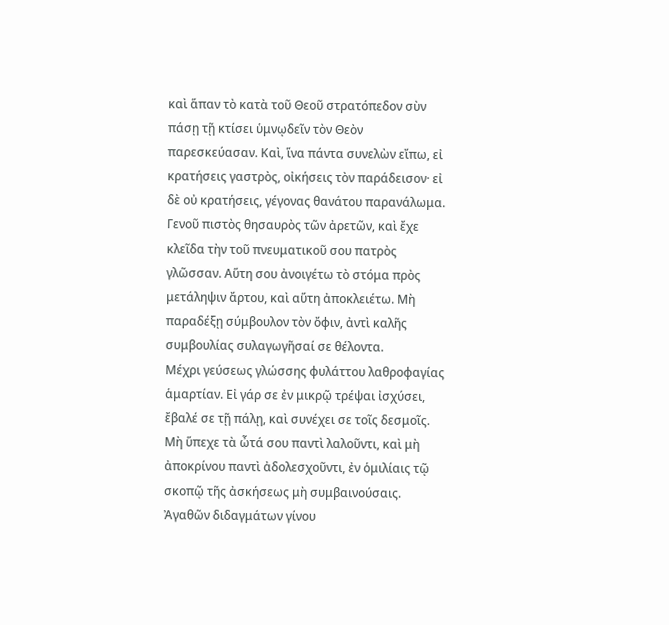καὶ ἅπαν τὸ κατὰ τοῦ Θεοῦ στρατόπεδον σὺν πάσῃ τῇ κτίσει ὑμνῳδεῖν τὸν Θεὸν παρεσκεύασαν. Καὶ, ἵνα πάντα συνελὼν εἴπω, εἰ κρατήσεις γαστρὸς, οἰκήσεις τὸν παράδεισον· εἰ δὲ οὐ κρατήσεις, γέγονας θανάτου παρανάλωμα. Γενοῦ πιστὸς θησαυρὸς τῶν ἀρετῶν, καὶ ἔχε κλεῖδα τὴν τοῦ πνευματικοῦ σου πατρὸς γλῶσσαν. Αὕτη σου ἀνοιγέτω τὸ στόμα πρὸς μετάληψιν ἄρτου, καὶ αὕτη ἀποκλειέτω. Μὴ παραδέξῃ σύμβουλον τὸν ὄφιν, ἀντὶ καλῆς συμβουλίας συλαγωγῆσαί σε θέλοντα.
Μέχρι γεύσεως γλώσσης φυλάττου λαθροφαγίας ἁμαρτίαν. Εἰ γάρ σε ἐν μικρῷ τρέψαι ἰσχύσει, ἔβαλέ σε τῇ πάλῃ, καὶ συνέχει σε τοῖς δεσμοῖς. Μὴ ὕπεχε τὰ ὦτά σου παντὶ λαλοῦντι, καὶ μὴ ἀποκρίνου παντὶ ἀδολεσχοῦντι, ἐν ὁμιλίαις τῷ σκοπῷ τῆς ἀσκήσεως μὴ συμβαινούσαις. Ἀγαθῶν διδαγμάτων γίνου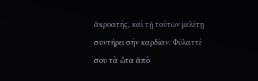ἀκροατὴς, καὶ τῇ τούτων μελέτῃ συντήρει σὴν καρδίαν. Φύλαττέ σου τὰ ὦτα ἀπὸ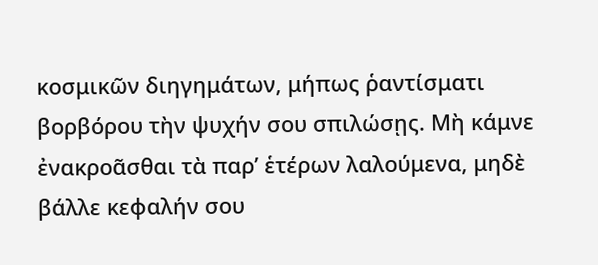κοσμικῶν διηγημάτων, μήπως ῥαντίσματι βορβόρου τὴν ψυχήν σου σπιλώσῃς. Μὴ κάμνε ἐνακροᾶσθαι τὰ παρ’ ἑτέρων λαλούμενα, μηδὲ βάλλε κεφαλήν σου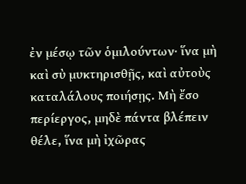ἐν μέσῳ τῶν ὁμιλούντων· ἵνα μὴ καὶ σὺ μυκτηρισθῇς, καὶ αὐτοὺς καταλάλους ποιήσῃς. Μὴ ἔσο περίεργος, μηδὲ πάντα βλέπειν θέλε, ἵνα μὴ ἰχῶρας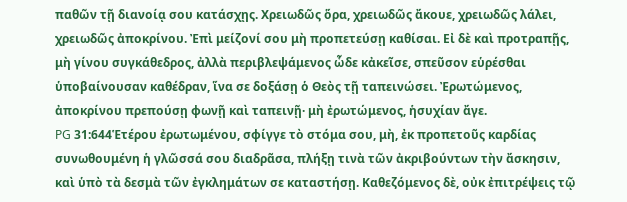παθῶν τῇ διανοίᾳ σου κατάσχῃς. Χρειωδῶς ὅρα, χρειωδῶς ἄκουε, χρειωδῶς λάλει, χρειωδῶς ἀποκρίνου. Ἐπὶ μείζονί σου μὴ προπετεύσῃ καθίσαι. Εἰ δὲ καὶ προτραπῇς, μὴ γίνου συγκάθεδρος, ἀλλὰ περιβλεψάμενος ὧδε κἀκεῖσε, σπεῦσον εὑρέσθαι ὑποβαίνουσαν καθέδραν, ἵνα σε δοξάσῃ ὁ Θεὸς τῇ ταπεινώσει. Ἐρωτώμενος, ἀποκρίνου πρεπούσῃ φωνῇ καὶ ταπεινῇ· μὴ ἐρωτώμενος, ἡσυχίαν ἄγε.
PG 31:644Ἑτέρου ἐρωτωμένου, σφίγγε τὸ στόμα σου, μὴ, ἐκ προπετοῦς καρδίας συνωθουμένη ἡ γλῶσσά σου διαδρᾶσα, πλήξῃ τινὰ τῶν ἀκριβούντων τὴν ἄσκησιν, καὶ ὑπὸ τὰ δεσμὰ τῶν ἐγκλημάτων σε καταστήσῃ. Καθεζόμενος δὲ, οὐκ ἐπιτρέψεις τῷ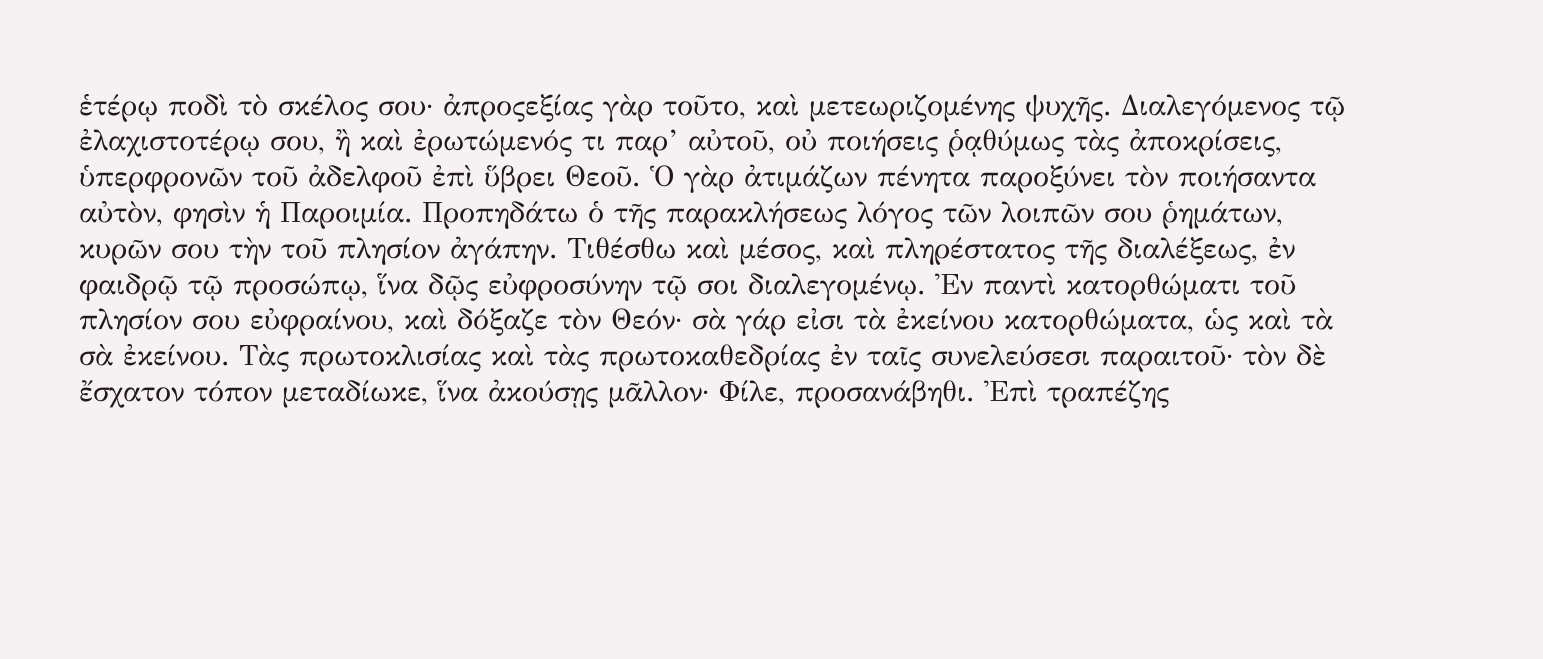ἑτέρῳ ποδὶ τὸ σκέλος σου· ἀπροςεξίας γὰρ τοῦτο, καὶ μετεωριζομένης ψυχῆς. Διαλεγόμενος τῷ ἐλαχιστοτέρῳ σου, ἢ καὶ ἐρωτώμενός τι παρ’ αὐτοῦ, οὐ ποιήσεις ῥᾳθύμως τὰς ἀποκρίσεις, ὑπερφρονῶν τοῦ ἀδελφοῦ ἐπὶ ὕβρει Θεοῦ. Ὁ γὰρ ἀτιμάζων πένητα παροξύνει τὸν ποιήσαντα αὐτὸν, φησὶν ἡ Παροιμία. Προπηδάτω ὁ τῆς παρακλήσεως λόγος τῶν λοιπῶν σου ῥημάτων, κυρῶν σου τὴν τοῦ πλησίον ἀγάπην. Τιθέσθω καὶ μέσος, καὶ πληρέστατος τῆς διαλέξεως, ἐν φαιδρῷ τῷ προσώπῳ, ἵνα δῷς εὐφροσύνην τῷ σοι διαλεγομένῳ. Ἐν παντὶ κατορθώματι τοῦ πλησίον σου εὐφραίνου, καὶ δόξαζε τὸν Θεόν· σὰ γάρ εἰσι τὰ ἐκείνου κατορθώματα, ὡς καὶ τὰ σὰ ἐκείνου. Τὰς πρωτοκλισίας καὶ τὰς πρωτοκαθεδρίας ἐν ταῖς συνελεύσεσι παραιτοῦ· τὸν δὲ ἔσχατον τόπον μεταδίωκε, ἵνα ἀκούσῃς μᾶλλον· Φίλε, προσανάβηθι. Ἐπὶ τραπέζης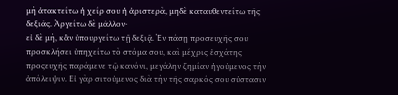μὴ ἀτακτείτω ἡ χείρ σου ἡ ἀριστερὰ, μηδὲ καταυθεντείτω τῆς δεξιᾶς. Ἀργείτω δὲ μᾶλλον·
εἰ δὲ μὴ, κἂν ὑπουργείτω τῇ δεξιᾷ. Ἐν πάσῃ προσευχῆς σου προσκλήσει ὑπηχείτω τὸ στόμα σου, καὶ μέχρις ἐσχάτης προςευχῆς παράμενε τῷ κανόνι, μεγάλην ζημίαν ἡγούμενος τὴν ἀπόλειψιν. Εἰ γὰρ σιτούμενος διὰ τὴν τῆς σαρκός σου σύστασιν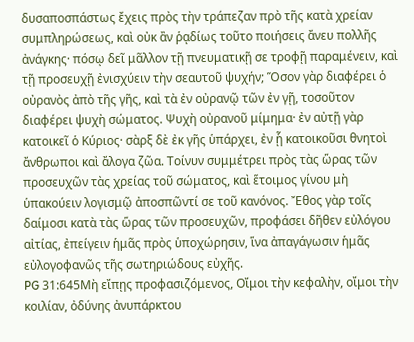δυσαποσπάστως ἔχεις πρὸς τὴν τράπεζαν πρὸ τῆς κατὰ χρείαν συμπληρώσεως, καὶ οὐκ ἂν ῥᾳδίως τοῦτο ποιήσεις ἄνευ πολλῆς ἀνάγκης· πόσῳ δεῖ μᾶλλον τῇ πνευματικῇ σε τροφῇ παραμένειν, καὶ τῇ προσευχῇ ἐνισχύειν τὴν σεαυτοῦ ψυχήν; Ὅσον γὰρ διαφέρει ὁ οὐρανὸς ἀπὸ τῆς γῆς, καὶ τὰ ἐν οὐρανῷ τῶν ἐν γῇ, τοσοῦτον διαφέρει ψυχὴ σώματος. Ψυχὴ οὐρανοῦ μίμημα· ἐν αὐτῇ γὰρ κατοικεῖ ὁ Κύριος· σὰρξ δὲ ἐκ γῆς ὑπάρχει, ἐν ᾗ κατοικοῦσι θνητοὶ ἄνθρωποι καὶ ἄλογα ζῶα. Τοίνυν συμμέτρει πρὸς τὰς ὥρας τῶν προσευχῶν τὰς χρείας τοῦ σώματος, καὶ ἕτοιμος γίνου μὴ ὑπακούειν λογισμῷ ἀποσπῶντί σε τοῦ κανόνος. Ἔθος γὰρ τοῖς δαίμοσι κατὰ τὰς ὥρας τῶν προσευχῶν, προφάσει δῆθεν εὐλόγου αἰτίας, ἐπείγειν ἡμᾶς πρὸς ὑποχώρησιν, ἵνα ἀπαγάγωσιν ἡμᾶς εὐλογοφανῶς τῆς σωτηριώδους εὐχῆς.
PG 31:645Μὴ εἴπῃς προφασιζόμενος, Οἴμοι τὴν κεφαλὴν, οἴμοι τὴν κοιλίαν, ὀδύνης ἀνυπάρκτου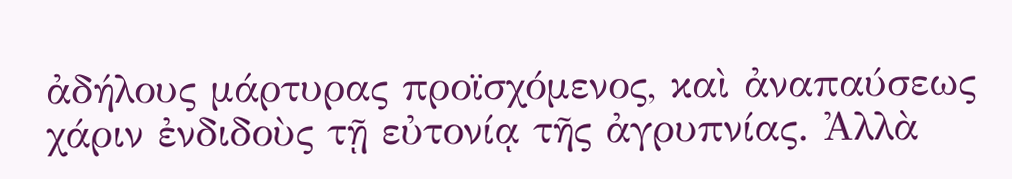ἀδήλους μάρτυρας προϊσχόμενος, καὶ ἀναπαύσεως χάριν ἐνδιδοὺς τῇ εὐτονίᾳ τῆς ἀγρυπνίας. Ἀλλὰ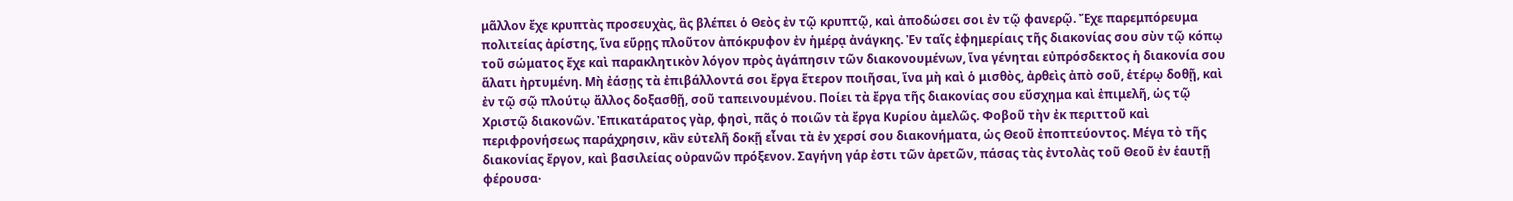μᾶλλον ἔχε κρυπτὰς προσευχὰς, ἃς βλέπει ὁ Θεὸς ἐν τῷ κρυπτῷ, καὶ ἀποδώσει σοι ἐν τῷ φανερῷ. Ἔχε παρεμπόρευμα πολιτείας ἀρίστης, ἵνα εὕρῃς πλοῦτον ἀπόκρυφον ἐν ἡμέρᾳ ἀνάγκης. Ἐν ταῖς ἐφημερίαις τῆς διακονίας σου σὺν τῷ κόπῳ τοῦ σώματος ἔχε καὶ παρακλητικὸν λόγον πρὸς ἀγάπησιν τῶν διακονουμένων, ἵνα γένηται εὐπρόσδεκτος ἡ διακονία σου ἅλατι ἠρτυμένη. Μὴ ἐάσῃς τὰ ἐπιβάλλοντά σοι ἔργα ἕτερον ποιῆσαι, ἵνα μὴ καὶ ὁ μισθὸς, ἀρθεὶς ἀπὸ σοῦ, ἑτέρῳ δοθῇ, καὶ ἐν τῷ σῷ πλούτῳ ἄλλος δοξασθῇ, σοῦ ταπεινουμένου. Ποίει τὰ ἔργα τῆς διακονίας σου εὔσχημα καὶ ἐπιμελῆ, ὡς τῷ Χριστῷ διακονῶν. Ἐπικατάρατος γὰρ, φησὶ, πᾶς ὁ ποιῶν τὰ ἔργα Κυρίου ἀμελῶς. Φοβοῦ τὴν ἐκ περιττοῦ καὶ περιφρονήσεως παράχρησιν, κἂν εὐτελῆ δοκῇ εἶναι τὰ ἐν χερσί σου διακονήματα, ὡς Θεοῦ ἐποπτεύοντος. Μέγα τὸ τῆς διακονίας ἔργον, καὶ βασιλείας οὐρανῶν πρόξενον. Σαγήνη γάρ ἐστι τῶν ἀρετῶν, πάσας τὰς ἐντολὰς τοῦ Θεοῦ ἐν ἑαυτῇ φέρουσα·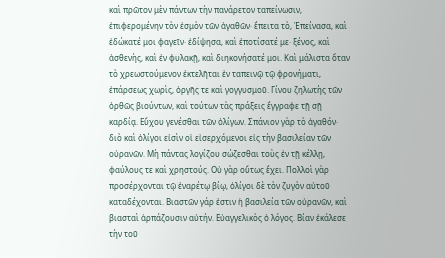καὶ πρῶτον μὲν πάντων τὴν πανάρετον ταπείνωσιν, ἐπιφερομένην τὸν ἐσμὸν τῶν ἀγαθῶν· ἔπειτα τὸ, Ἐπείνασα, καὶ ἐδώκατέ μοι φαγεῖν· ἐδίψησα, καὶ ἐποτίσατέ με· ξένος, καὶ ἀσθενὴς, καὶ ἐν φυλακῇ, καὶ διηκονήσατέ μοι. Καὶ μάλιστα ὅταν τὸ χρεωστούμενον ἐκτελῆται ἐν ταπεινῷ τῷ φρονήματι, ἐπάρσεως χωρὶς, ὀργῆς τε καὶ γογγυσμοῦ. Γίνου ζηλωτὴς τῶν ὀρθῶς βιούντων, καὶ τούτων τὰς πράξεις ἔγγραφε τῇ σῇ καρδίᾳ. Εὔχου γενέσθαι τῶν ὀλίγων. Σπάνιον γὰρ τὸ ἀγαθόν· διὸ καὶ ὀλίγοι εἰσὶν οἱ εἰσερχόμενοι εἰς τὴν βασιλείαν τῶν οὐρανῶν. Μὴ πάντας λογίζου σώζεσθαι τοὺς ἐν τῇ κέλλῃ, φαύλους τε καὶ χρηστούς. Οὐ γὰρ οὕτως ἔχει. Πολλοὶ γὰρ προσέρχονται τῷ ἐναρέτῳ βίῳ, ὀλίγοι δὲ τὸν ζυγὸν αὐτοῦ καταδέχονται. Βιαστῶν γάρ ἐστιν ἡ βασιλεία τῶν οὐρανῶν, καὶ βιασταὶ ἁρπάζουσιν αὐτήν. Εὐαγγελικὸς ὁ λόγος. Βίαν ἐκάλεσε τὴν τοῦ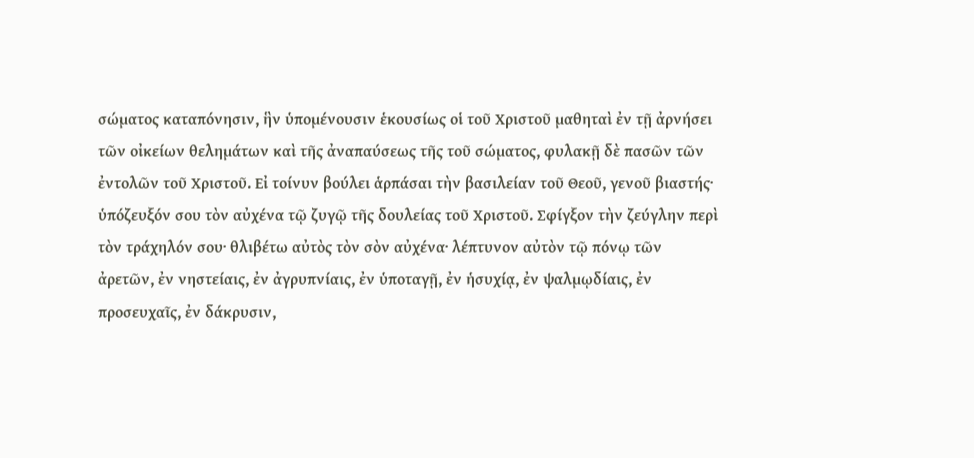σώματος καταπόνησιν, ἣν ὑπομένουσιν ἑκουσίως οἱ τοῦ Χριστοῦ μαθηταὶ ἐν τῇ ἀρνήσει τῶν οἰκείων θελημάτων καὶ τῆς ἀναπαύσεως τῆς τοῦ σώματος, φυλακῇ δὲ πασῶν τῶν ἐντολῶν τοῦ Χριστοῦ. Εἰ τοίνυν βούλει ἁρπάσαι τὴν βασιλείαν τοῦ Θεοῦ, γενοῦ βιαστής·
ὑπόζευξόν σου τὸν αὐχένα τῷ ζυγῷ τῆς δουλείας τοῦ Χριστοῦ. Σφίγξον τὴν ζεύγλην περὶ τὸν τράχηλόν σου· θλιβέτω αὐτὸς τὸν σὸν αὐχένα· λέπτυνον αὐτὸν τῷ πόνῳ τῶν ἀρετῶν, ἐν νηστείαις, ἐν ἀγρυπνίαις, ἐν ὑποταγῇ, ἐν ἡσυχίᾳ, ἐν ψαλμῳδίαις, ἐν προσευχαῖς, ἐν δάκρυσιν,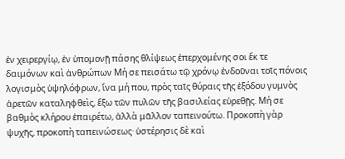ἐν χειρεργίῳ, ἐν ὑπομονῇ πάσης θλίψεως ἐπερχομένης σοι ἔκ τε δαιμόνων καὶ ἀνθρώπων Μή σε πεισάτω τῷ χρόνῳ ἐνδοῦναι τοῖς πόνοις λογισμὸς ὑψηλόφρων, ἵνα μή που, πρὸς ταῖς θύραις τῆς ἐξόδου γυμνὸς ἀρετῶν καταληφθεὶς, ἔξω τῶν πυλῶν τῆς βασιλείας εὑρεθῇς. Μή σε βαθμὸς κλήρου ἐπαιρέτω, ἀλλὰ μᾶλλον ταπεινούτω. Προκοπὴ γὰρ ψυχῆς, προκοπὴ ταπεινώσεως· ὑστέρησις δὲ καὶ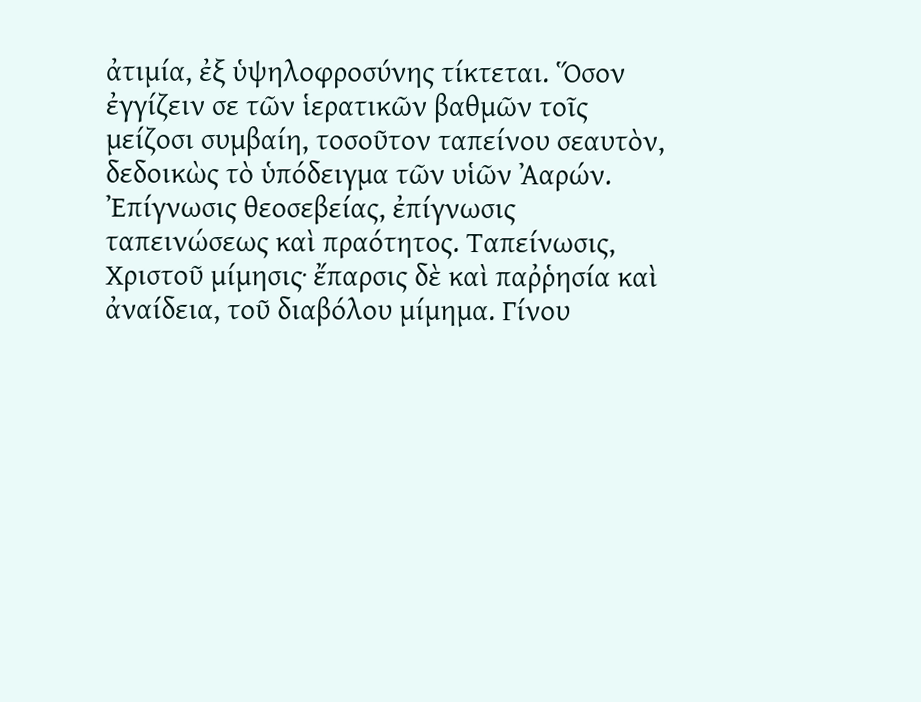ἀτιμία, ἐξ ὑψηλοφροσύνης τίκτεται. Ὅσον ἐγγίζειν σε τῶν ἱερατικῶν βαθμῶν τοῖς μείζοσι συμβαίη, τοσοῦτον ταπείνου σεαυτὸν, δεδοικὼς τὸ ὑπόδειγμα τῶν υἱῶν Ἀαρών. Ἐπίγνωσις θεοσεβείας, ἐπίγνωσις ταπεινώσεως καὶ πραότητος. Ταπείνωσις, Χριστοῦ μίμησις· ἔπαρσις δὲ καὶ παῤῥησία καὶ ἀναίδεια, τοῦ διαβόλου μίμημα. Γίνου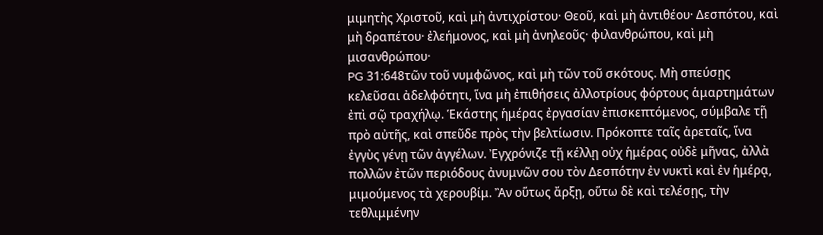μιμητὴς Χριστοῦ, καὶ μὴ ἀντιχρίστου· Θεοῦ, καὶ μὴ ἀντιθέου· Δεσπότου, καὶ μὴ δραπέτου· ἐλεήμονος, καὶ μὴ ἀνηλεοῦς· φιλανθρώπου, καὶ μὴ μισανθρώπου·
PG 31:648τῶν τοῦ νυμφῶνος, καὶ μὴ τῶν τοῦ σκότους. Μὴ σπεύσῃς κελεῦσαι ἀδελφότητι, ἵνα μὴ ἐπιθήσεις ἀλλοτρίους φόρτους ἁμαρτημάτων ἐπὶ σῷ τραχήλῳ. Ἑκάστης ἡμέρας ἐργασίαν ἐπισκεπτόμενος, σύμβαλε τῇ πρὸ αὐτῆς, καὶ σπεῦδε πρὸς τὴν βελτίωσιν. Πρόκοπτε ταῖς ἀρεταῖς, ἵνα ἐγγὺς γένῃ τῶν ἀγγέλων. Ἐγχρόνιζε τῇ κέλλῃ οὐχ ἡμέρας οὐδὲ μῆνας, ἀλλὰ πολλῶν ἐτῶν περιόδους ἀνυμνῶν σου τὸν Δεσπότην ἐν νυκτὶ καὶ ἐν ἡμέρᾳ, μιμούμενος τὰ χερουβίμ. Ἂν οὕτως ἄρξῃ, οὕτω δὲ καὶ τελέσῃς, τὴν τεθλιμμένην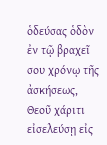ὁδεύσας ὁδὸν ἐν τῷ βραχεῖ σου χρόνῳ τῆς ἀσκήσεως, Θεοῦ χάριτι εἰσελεύσῃ εἰς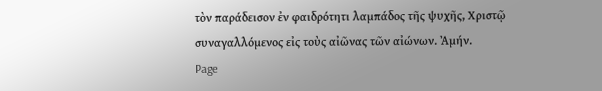τὸν παράδεισον ἐν φαιδρότητι λαμπάδος τῆς ψυχῆς, Χριστῷ συναγαλλόμενος εἰς τοὺς αἰῶνας τῶν αἰώνων. Ἀμήν.
Page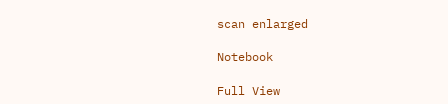scan enlarged

Notebook

Full View